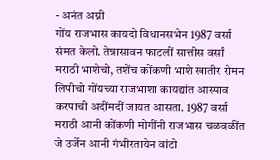- अनंत अग्नी
गोंय राजभास कायदो विधानसभेन 1987 वर्सा संमत केलो. तेन्नासावन फाटलीं सात्तीस वर्सां मराठी भाशेचो, तशेंच कोंकणी भाशे खातीर रोमन लिपीचो गोंयच्या राजभाशा कायद्यांत आस्पाव करपाची अदींमदीं जायत आसता. 1987 वर्सा मराठी आनी कोंकणी मोगींनी राजभास चळवळींत जे उर्जेन आनी गंभीरतायेन वांटो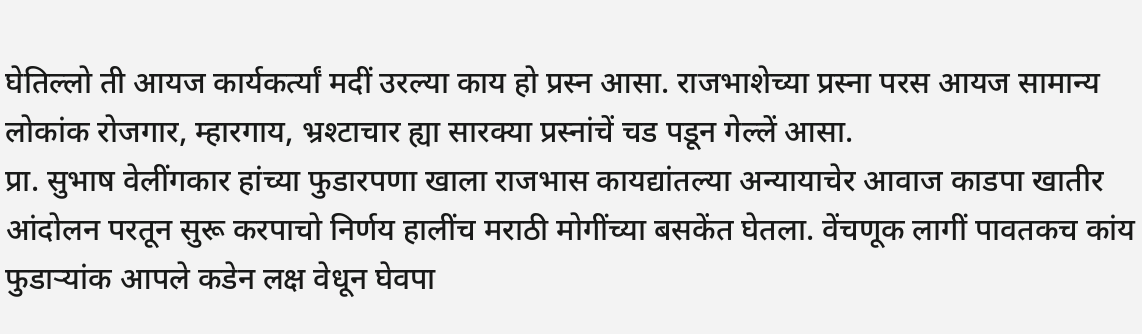घेतिल्लो ती आयज कार्यकर्त्यां मदीं उरल्या काय हो प्रस्न आसा. राजभाशेच्या प्रस्ना परस आयज सामान्य लोकांक रोजगार, म्हारगाय, भ्रश्टाचार ह्या सारक्या प्रस्नांचें चड पडून गेल्लें आसा.
प्रा. सुभाष वेलींगकार हांच्या फुडारपणा खाला राजभास कायद्यांतल्या अन्यायाचेर आवाज काडपा खातीर आंदोलन परतून सुरू करपाचो निर्णय हालींच मराठी मोगींच्या बसकेंत घेतला. वेंचणूक लागीं पावतकच कांय फुडाऱ्यांक आपले कडेन लक्ष वेधून घेवपा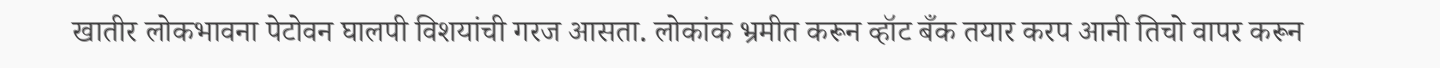खातीर लोकभावना पेटोवन घालपी विशयांची गरज आसता. लोकांक भ्रमीत करून व्हॉट बँक तयार करप आनी तिचो वापर करून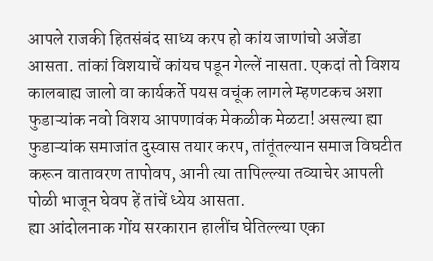आपले राजकी हितसंबंद साध्य करप हो कांय जाणांचो अजेंडा आसता. तांकां विशयाचें कांयच पडून गेल्लें नासता. एकदां तो विशय कालबाह्य जालो वा कार्यकर्ते पयस वचूंक लागले म्हणटकच अशा फुडाऱ्यांक नवो विशय आपणावंक मेकळीक मेळटा! असल्या ह्या फुडाऱ्यांक समाजांत दुस्वास तयार करप, तांतूंतल्यान समाज विघटीत करून वातावरण तापोवप, आनी त्या तापिल्ल्या तव्याचेर आपली पोळी भाजून घेवप हें तांचें ध्येय आसता.
ह्या आंदोलनाक गोंय सरकारान हालींच घेतिल्ल्या एका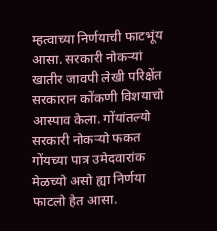म्हत्वाच्या निर्णयाची फाटभूंय आसा. सरकारी नोकऱ्यां खातीर जावपी लेखी परिक्षेंत सरकारान कोंकणी विशयाचो आस्पाव केला. गोंयांतल्यो सरकारी नोकऱ्यो फकत गोंयच्या पात्र उमेदवारांक मेळच्यो असो ह्या निर्णया फाटलो हेत आसा.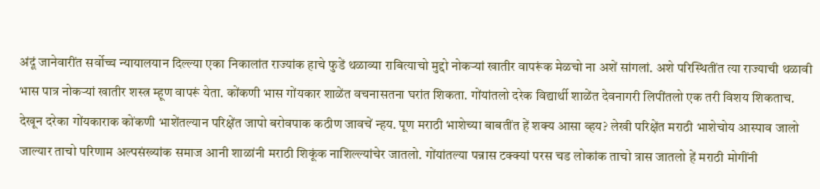अंदूं जानेवारींत सर्वोच्च न्यायालयान दिल्ल्या एका निकालांत राज्यांक हाचे फुडें थळाव्या राबित्याचो मुद्दो नोकऱ्यां खातीर वापरूंक मेळचो ना अशें सांगलां. अशे परिस्थितींत त्या राज्याची थळावी भास पात्र नोकऱ्यां खातीर शस्त्र म्हूण वापरूं येता. कोंकणी भास गोंयकार शाळेंत वचनासतना घरांत शिकता. गोंयांतलो दरेक विद्यार्थी शाळेंत देवनागरी लिपींतलो एक तरी विशय शिकताच. देखून दरेका गोंयकाराक कोंकणी भाशेंतल्यान परिक्षेंत जापो बरोवपाक कठीण जावचें न्हय. पूण मराठी भाशेच्या बाबतींत हें शक्य आसा व्हय? लेखी परिक्षेंत मराठी भाशेचोय आस्पाव जालो जाल्यार ताचो परिणाम अल्पसंख्यांक समाज आनी शाळांनी मराठी शिकूंक नाशिल्ल्यांचेर जातलो. गोंयांतल्या पन्नास टक्क्यां परस चड लोकांक ताचो त्रास जातलो हें मराठी मोगींनी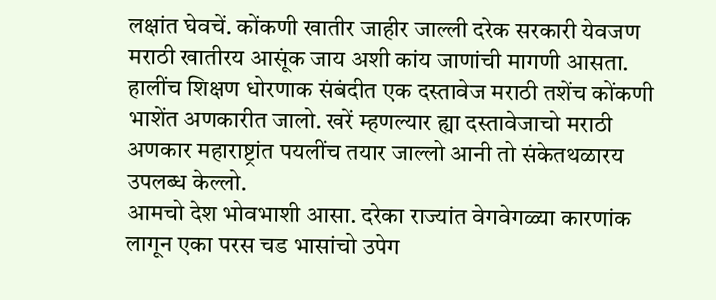लक्षांत घेवचें. कोंकणी खातीर जाहीर जाल्ली दरेक सरकारी येवजण मराठी खातीरय आसूंक जाय अशी कांय जाणांची मागणी आसता. हालींच शिक्षण धोरणाक संबंदीत एक दस्तावेज मराठी तशेंच कोंकणी भाशेंत अणकारीत जालो. खरें म्हणल्यार ह्या दस्तावेजाचो मराठी अणकार महाराष्ट्रांत पयलींच तयार जाल्लो आनी तो संकेतथळारय उपलब्ध केल्लो.
आमचो देश भोवभाशी आसा. दरेका राज्यांत वेगवेगळ्या कारणांक लागून एका परस चड भासांचो उपेग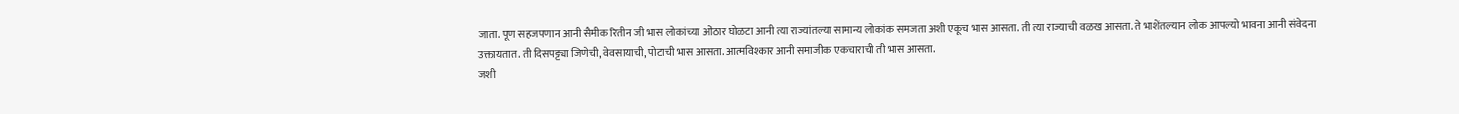जाता. पूण सहजपणान आनी सैमीक रितीन जी भास लोकांच्या ओंठार घोळटा आनी त्या राज्यांतल्या सामान्य लोकांक समजता अशी एकूच भास आसता. ती त्या राज्याची वळख आसता. ते भाशेंतल्यान लोक आपल्यो भावना आनी संवेदना उक्तायतात. ती दिसपट्ट्या जिणेची, वेवसायाची, पोटाची भास आसता. आत्मविश्कार आनी समाजीक एकचाराची ती भास आसता.
जशी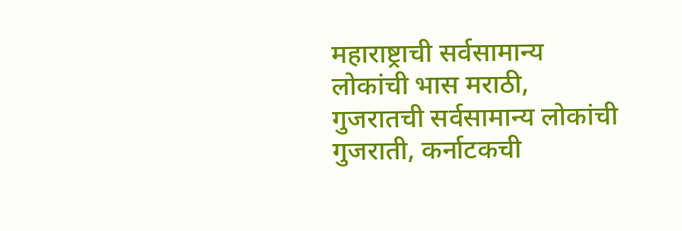महाराष्ट्राची सर्वसामान्य लोकांची भास मराठी, गुजरातची सर्वसामान्य लोकांची गुजराती, कर्नाटकची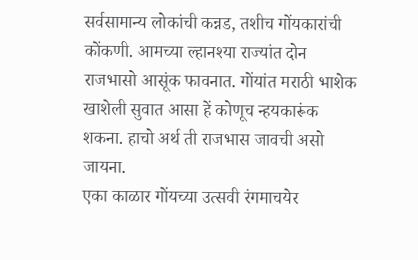सर्वसामान्य लोकांची कन्नड, तशीच गोंयकारांची कोंकणी. आमच्या ल्हानश्या राज्यांत दोन राजभासो आसूंक फावनात. गोंयांत मराठी भाशेक खाशेली सुवात आसा हें कोणूच न्हयकारूंक शकना. हाचो अर्थ ती राजभास जावची असो जायना.
एका काळार गोंयच्या उत्सवी रंगमाचयेर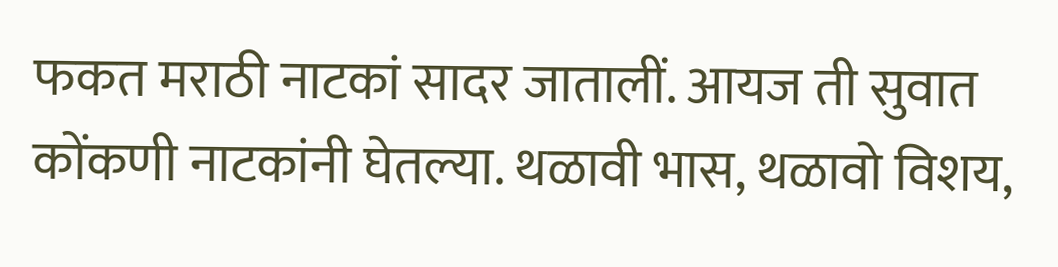फकत मराठी नाटकां सादर जातालीं. आयज ती सुवात कोंकणी नाटकांनी घेतल्या. थळावी भास, थळावो विशय,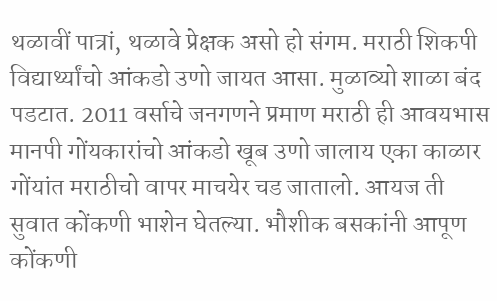थळावीं पात्रां, थळावे प्रेक्षक असो हो संगम. मराठी शिकपी विद्यार्थ्यांचो आंकडो उणो जायत आसा. मुळाव्यो शाळा बंद पडटात. 2011 वर्साचे जनगणने प्रमाण मराठी ही आवयभास मानपी गोंयकारांचो आंकडो खूब उणो जालाय एका काळार गोंयांत मराठीचो वापर माचयेर चड जातालो. आयज ती सुवात कोंकणी भाशेन घेतल्या. भौशीक बसकांनी आपूण कोंकणी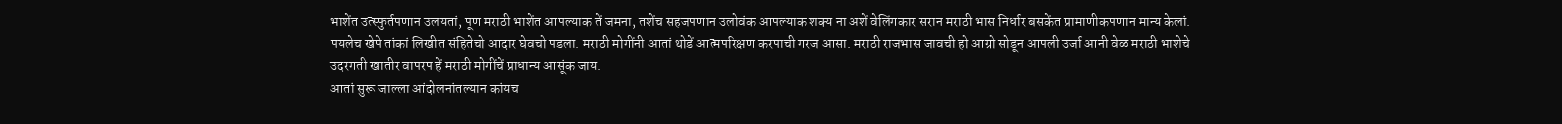भाशेंत उत्स्फुर्तपणान उलयतां, पूण मराठी भाशेंत आपल्याक तें जमना, तशेंच सहजपणान उलोवंक आपल्याक शक्य ना अशें वेलिंगकार सरान मराठी भास निर्धार बसकेंत प्रामाणीकपणान मान्य केलां. पयलेच खेपे तांकां लिखीत संहितेचो आदार घेवचो पडला. मराठी मोगींनी आतां थोडें आत्मपरिक्षण करपाची गरज आसा. मराठी राजभास जावची हो आग्रो सोडून आपली उर्जा आनी वेळ मराठी भाशेचे उदरगती खातीर वापरप हें मराठी मोगींचें प्राधान्य आसूंक जाय.
आतां सुरू जाल्ला आंदोलनांतल्यान कांयच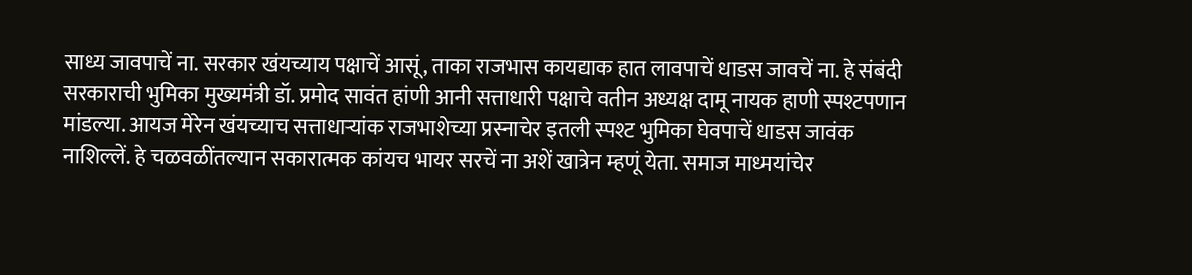साध्य जावपाचें ना. सरकार खंयच्याय पक्षाचें आसूं, ताका राजभास कायद्याक हात लावपाचें धाडस जावचें ना. हे संबंदी सरकाराची भुमिका मुख्यमंत्री डॉ. प्रमोद सावंत हांणी आनी सत्ताधारी पक्षाचे वतीन अध्यक्ष दामू नायक हाणी स्पश्टपणान मांडल्या. आयज मेरेन खंयच्याच सत्ताधाऱ्यांक राजभाशेच्या प्रस्नाचेर इतली स्पश्ट भुमिका घेवपाचें धाडस जावंक नाशिल्लें. हे चळवळींतल्यान सकारात्मक कांयच भायर सरचें ना अशें खात्रेन म्हणूं येता. समाज माध्मयांचेर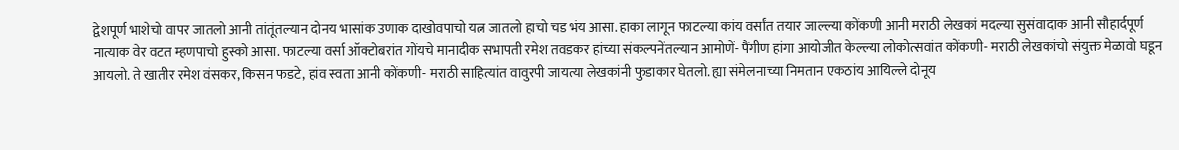द्वेशपूर्ण भाशेचो वापर जातलो आनी तांतूंतल्यान दोनय भासांक उणाक दाखोवपाचो यत्न जातलो हाचो चड भंय आसा. हाका लागून फाटल्या कांय वर्सांत तयार जाल्ल्या कोंकणी आनी मराठी लेखकां मदल्या सुसंवादाक आनी सौहार्दपूर्ण नात्याक वेर वटत म्हणपाचो हुस्को आसा. फाटल्या वर्सा ऑक्टोबरांत गोंयचे मानादीक सभापती रमेश तवडकर हांच्या संकल्पनेंतल्यान आमोणें- पैंगीण हांगा आयोजीत केल्ल्या लोकोत्सवांत कोंकणी- मराठी लेखकांचो संयुक्त मेळावो घडून आयलो. ते खातीर रमेश वंसकर, किसन फडटे, हांव स्वता आनी कोंकणी- मराठी साहित्यांत वावुरपी जायत्या लेखकांनी फुडाकार घेतलो. ह्या संमेलनाच्या निमतान एकठांय आयिल्ले दोनूय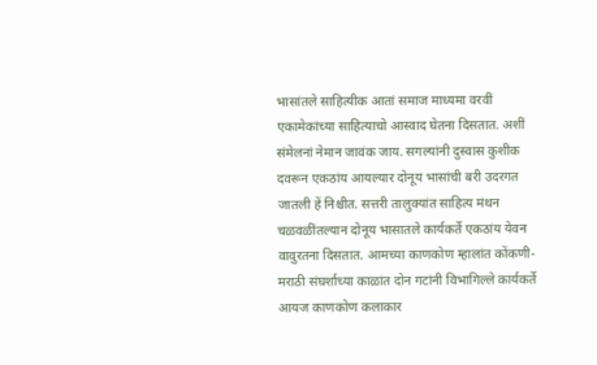भासांतले साहित्यीक आतां समाज माध्यमा वरवीं एकामेकांच्या साहित्याचो आस्वाद घेतना दिसतात. अशीं संमेलनां नेमान जावंक जाय. सगल्यांनी दुस्वास कुशीक दवरून एकठांय आयल्यार दोनूय भासांची बरी उदरगत जातली हें निश्चीत. सत्तरी तालुक्यांत साहित्य मंथन चळवळींतल्यान दोनूय भासातले कार्यकर्ते एकठांय येवन वावुरतना दिसतात. आमच्या काणकोण म्हालांत कोंकणी- मराठी संघर्शाच्या काळांत दोन गटांनी विभागिल्ले कार्यकर्ते आयज काणकोण कलाकार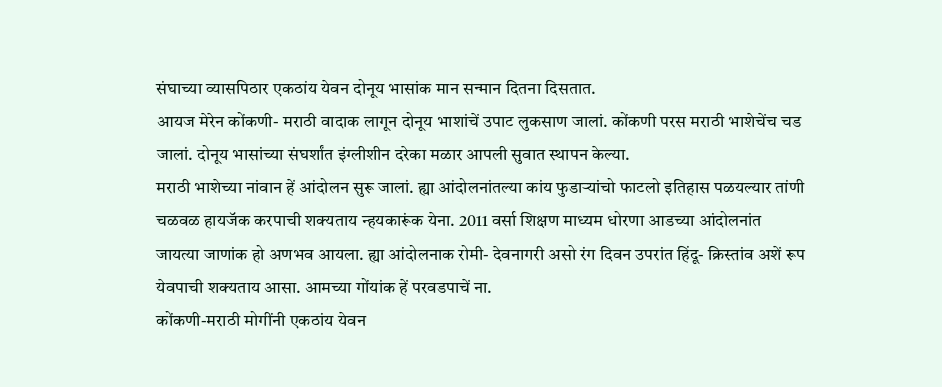संघाच्या व्यासपिठार एकठांय येवन दोनूय भासांक मान सन्मान दितना दिसतात.
आयज मेरेन कोंकणी- मराठी वादाक लागून दोनूय भाशांचें उपाट लुकसाण जालां. कोंकणी परस मराठी भाशेचेंच चड जालां. दोनूय भासांच्या संघर्शांत इंग्लीशीन दरेका मळार आपली सुवात स्थापन केल्या.
मराठी भाशेच्या नांवान हें आंदोलन सुरू जालां. ह्या आंदोलनांतल्या कांय फुडाऱ्यांचो फाटलो इतिहास पळयल्यार तांणी चळवळ हायजॅक करपाची शक्यताय न्हयकारूंक येना. 2011 वर्सा शिक्षण माध्यम धोरणा आडच्या आंदोलनांत जायत्या जाणांक हो अणभव आयला. ह्या आंदोलनाक रोमी- देवनागरी असो रंग दिवन उपरांत हिंदू- क्रिस्तांव अशें रूप येवपाची शक्यताय आसा. आमच्या गोंयांक हें परवडपाचें ना.
कोंकणी-मराठी मोगींनी एकठांय येवन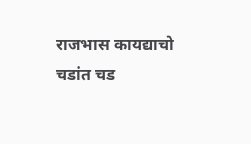राजभास कायद्याचो चडांत चड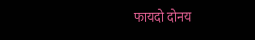फायदो दोनय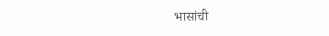भासांची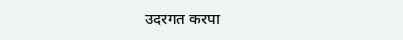उदरगत करपा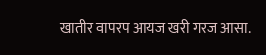खातीर वापरप आयज खरी गरज आसा.